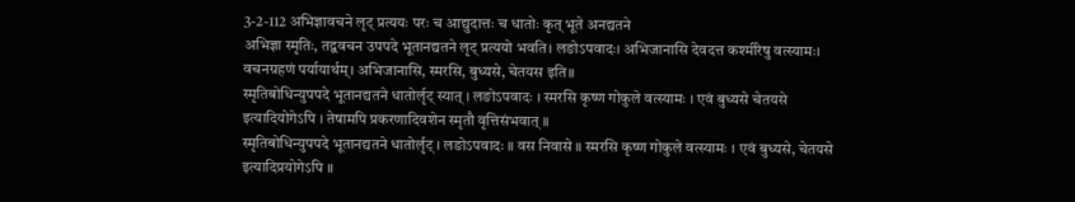3-2-112 अभिज्ञावचने लृट् प्रत्ययः परः च आद्युदात्तः च धातोः कृत् भूते अनद्यतने
अभिज्ञा स्मृतिः, तद्ववचन उपपदे भूतानद्यतने लृट् प्रत्ययो भवति। लङोऽपवादः। अभिजानासि देवदत्त कश्मीरेषु वत्स्यामः। वचनग्रहणं पर्यायार्थम्। अभिजानासि, स्मरसि, बुध्यसे, चेतयस इति॥
स्मृतिबोधिन्युपपदे भूतानद्यतने धातोर्लृट् स्यात् । लङोऽपवादः । स्मरसि कृष्ण गोकुले वत्स्यामः । एवं बुध्यसे चेतयसे इत्यादियोगेऽपि । तेषामपि प्रकरणादिवशेन स्मृतौ वृत्तिसंभवात् ॥
स्मृतिबोधिन्युपपदे भूतानद्यतने धातोर्लृट् । लङोऽपवादः ॥ वस निवासे ॥ स्मरसि कृष्ण गोकुले वत्स्यामः । एवं बुध्यसे, चेतयसे इत्यादिप्रयोगेऽपि ॥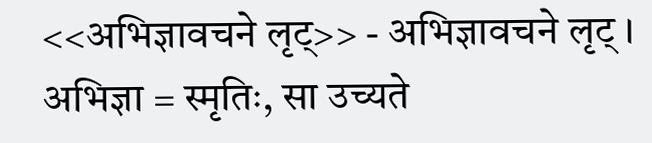<<अभिज्ञावचने लृट्>> - अभिज्ञावचने लृट् । अभिज्ञा = स्मृतिः, सा उच्यते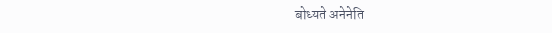बोध्यते अनेनेति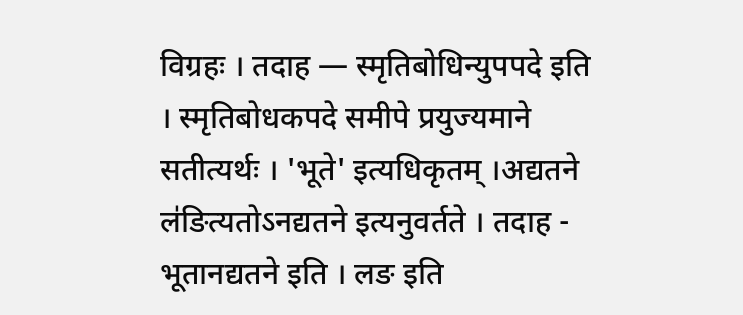विग्रहः । तदाह — स्मृतिबोधिन्युपपदे इति । स्मृतिबोधकपदे समीपे प्रयुज्यमाने सतीत्यर्थः । 'भूते' इत्यधिकृतम् ।अद्यतने ल॑ङित्यतोऽनद्यतने इत्यनुवर्तते । तदाह - भूतानद्यतने इति । लङ इति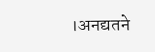।अनद्यतने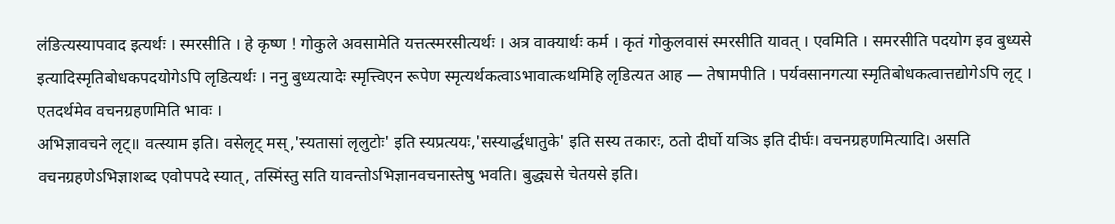ल॑ङित्यस्यापवाद इत्यर्थः । स्मरसीति । हे कृष्ण ! गोकुले अवसामेति यत्तत्स्मरसीत्यर्थः । अत्र वाक्यार्थः कर्म । कृतं गोकुलवासं स्मरसीति यावत् । एवमिति । समरसीति पदयोग इव बुध्यसे इत्यादिस्मृतिबोधकपदयोगेऽपि लृडित्यर्थः । ननु बुध्यत्यादेः स्मृत्त्विएन रूपेण स्मृत्यर्थकत्वाऽभावात्कथमिहि लृडित्यत आह — तेषामपीति । पर्यवसानगत्या स्मृतिबोधकत्वात्तद्योगेऽपि लृट् । एतदर्थमेव वचनग्रहणमिति भावः ।
अभिज्ञावचने लृट्॥ वत्स्याम इति। वसेलृट् मस्,'स्यतासां लृलुटोः' इति स्यप्रत्ययः,'सस्यार्द्धधातुके' इति सस्य तकारः, ठतो दीर्घो यञिऽ इति दीर्घः। वचनग्रहणमित्यादि। असति वचनग्रहणेऽभिज्ञाशब्द एवोपपदे स्यात्, तस्मिंस्तु सति यावन्तोऽभिज्ञानवचनास्तेषु भवति। बुद्ध्यसे चेतयसे इति।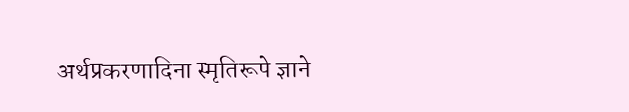अर्थप्रकरणादिना स्मृतिरूपे ज्ञाने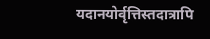यदानयोर्वृत्तिस्तदात्रापि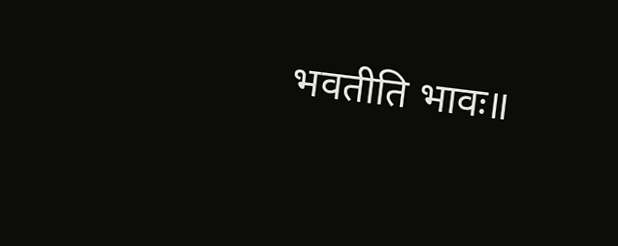भवतीति भावः॥